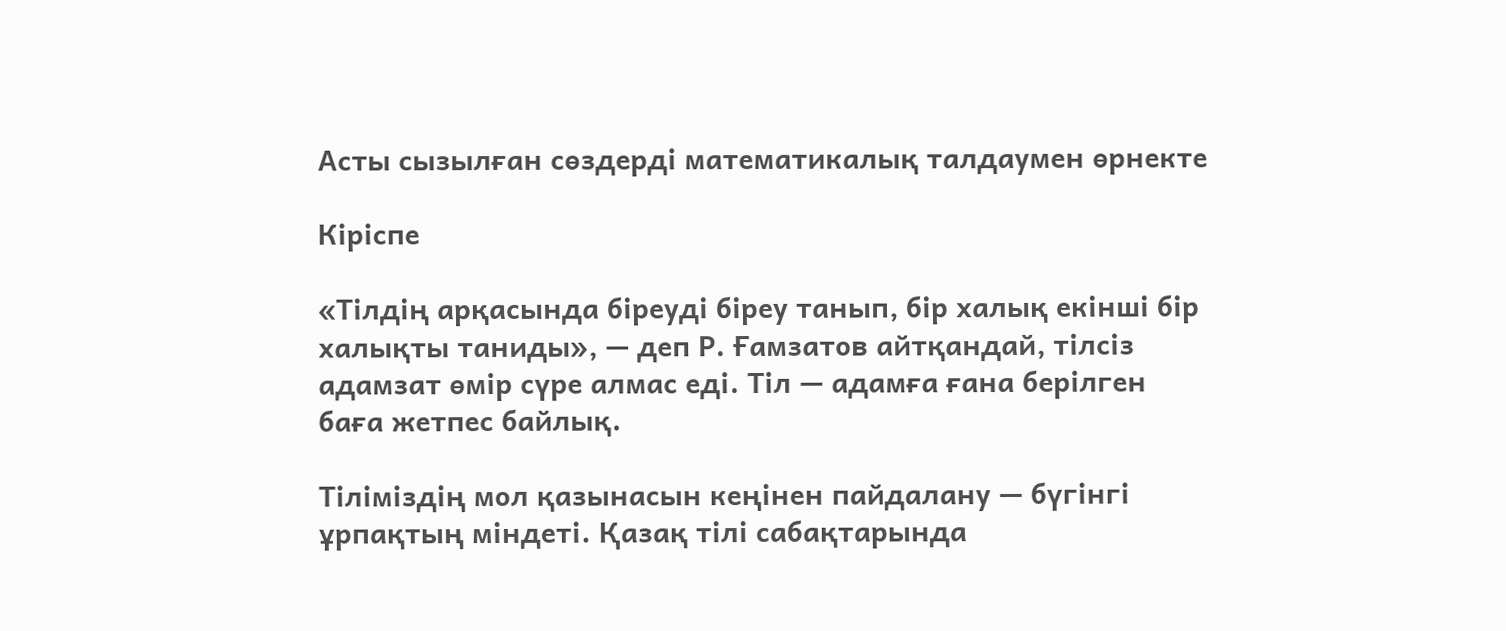Асты сызылған сөздерді математикалық талдаумен өрнекте

Кіріспе

«Тілдің арқасында біреуді біреу танып, бір халық екінші бір халықты таниды», — деп Р. Ғамзатов айтқандай, тілсіз адамзат өмір сүре алмас еді. Тіл — адамға ғана берілген баға жетпес байлық.

Тіліміздің мол қазынасын кеңінен пайдалану — бүгінгі ұрпақтың міндеті. Қазақ тілі сабақтарында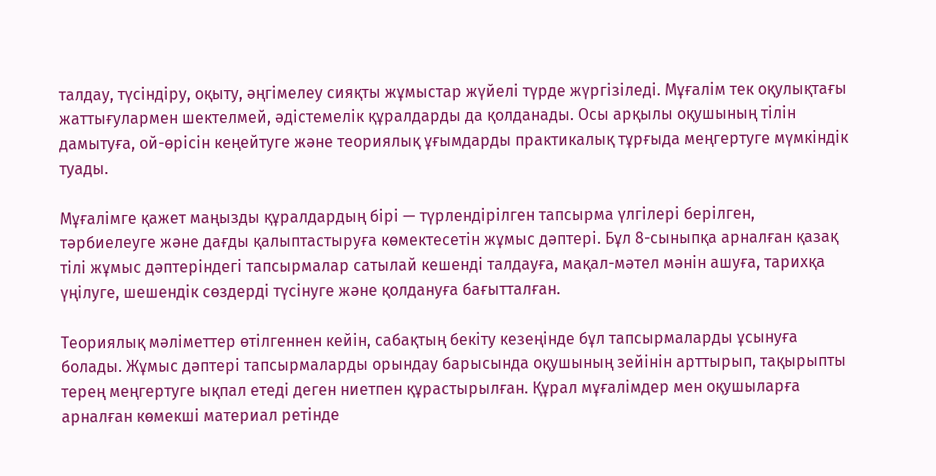талдау, түсіндіру, оқыту, әңгімелеу сияқты жұмыстар жүйелі түрде жүргізіледі. Мұғалім тек оқулықтағы жаттығулармен шектелмей, әдістемелік құралдарды да қолданады. Осы арқылы оқушының тілін дамытуға, ой-өрісін кеңейтуге және теориялық ұғымдарды практикалық тұрғыда меңгертуге мүмкіндік туады.

Мұғалімге қажет маңызды құралдардың бірі — түрлендірілген тапсырма үлгілері берілген, тәрбиелеуге және дағды қалыптастыруға көмектесетін жұмыс дәптері. Бұл 8-сыныпқа арналған қазақ тілі жұмыс дәптеріндегі тапсырмалар сатылай кешенді талдауға, мақал-мәтел мәнін ашуға, тарихқа үңілуге, шешендік сөздерді түсінуге және қолдануға бағытталған.

Теориялық мәліметтер өтілгеннен кейін, сабақтың бекіту кезеңінде бұл тапсырмаларды ұсынуға болады. Жұмыс дәптері тапсырмаларды орындау барысында оқушының зейінін арттырып, тақырыпты терең меңгертуге ықпал етеді деген ниетпен құрастырылған. Құрал мұғалімдер мен оқушыларға арналған көмекші материал ретінде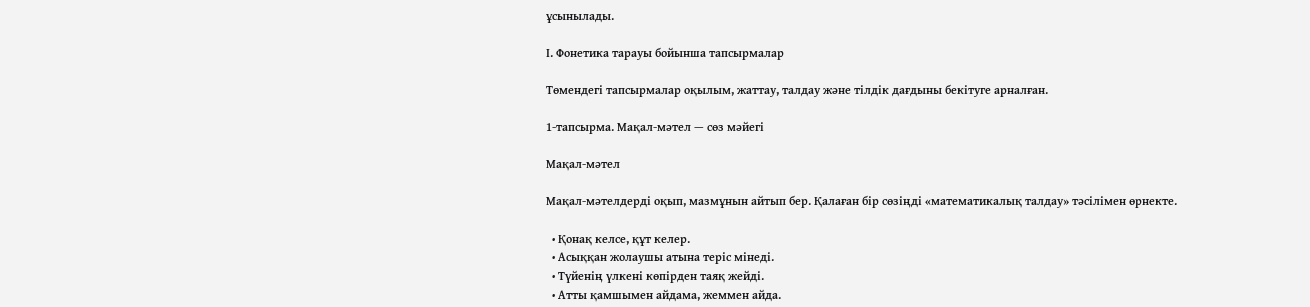ұсынылады.

І. Фонетика тарауы бойынша тапсырмалар

Төмендегі тапсырмалар оқылым, жаттау, талдау және тілдік дағдыны бекітуге арналған.

1-тапсырма. Мақал-мәтел — сөз мәйегі

Мақал-мәтел

Мақал-мәтелдерді оқып, мазмұнын айтып бер. Қалаған бір сөзіңді «математикалық талдау» тәсілімен өрнекте.

  • Қонақ келсе, құт келер.
  • Асыққан жолаушы атына теріс мінеді.
  • Түйенің үлкені көпірден таяқ жейді.
  • Атты қамшымен айдама, жеммен айда.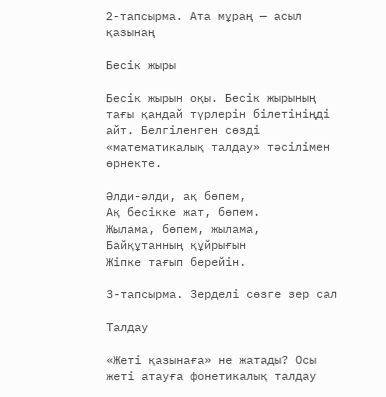2-тапсырма. Ата мұраң — асыл қазынаң

Бесік жыры

Бесік жырын оқы. Бесік жырының тағы қандай түрлерін білетініңді айт. Белгіленген сөзді «математикалық талдау» тәсілімен өрнекте.

Әлди-әлди, ақ бөпем,
Ақ бесікке жат, бөпем.
Жылама, бөпем, жылама,
Байқұтанның құйрығын
Жіпке тағып берейін.

3-тапсырма. Зерделі сөзге зер сал

Талдау

«Жеті қазынаға» не жатады? Осы жеті атауға фонетикалық талдау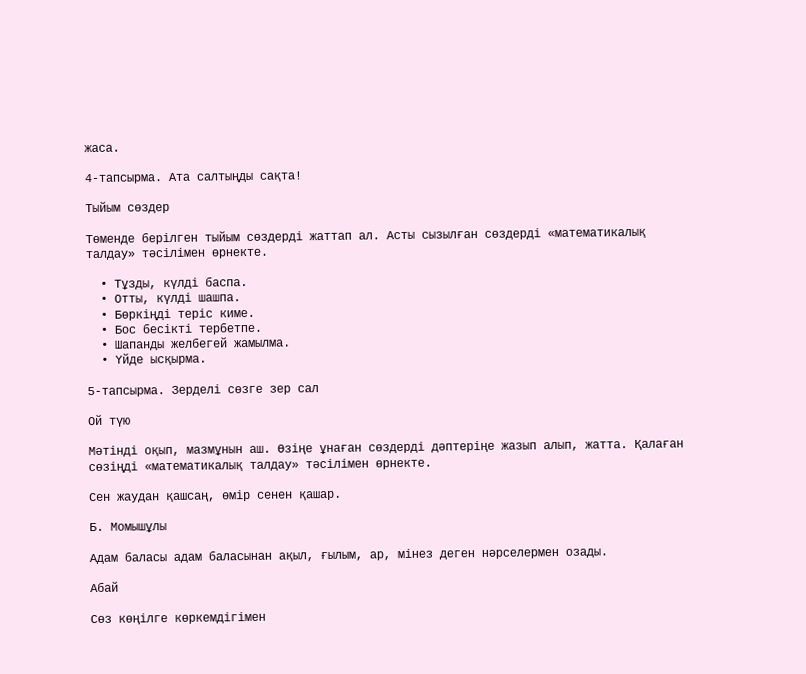жаса.

4-тапсырма. Ата салтыңды сақта!

Тыйым сөздер

Төменде берілген тыйым сөздерді жаттап ал. Асты сызылған сөздерді «математикалық талдау» тәсілімен өрнекте.

  • Тұзды, күлді баспа.
  • Отты, күлді шашпа.
  • Бөркіңді теріс киме.
  • Бос бесікті тербетпе.
  • Шапанды желбегей жамылма.
  • Үйде ысқырма.

5-тапсырма. Зерделі сөзге зер сал

Ой түю

Мәтінді оқып, мазмұнын аш. Өзіңе ұнаған сөздерді дәптеріңе жазып алып, жатта. Қалаған сөзіңді «математикалық талдау» тәсілімен өрнекте.

Сен жаудан қашсаң, өмір сенен қашар.

Б. Момышұлы

Адам баласы адам баласынан ақыл, ғылым, ар, мінез деген нәрселермен озады.

Абай

Сөз көңілге көркемдігімен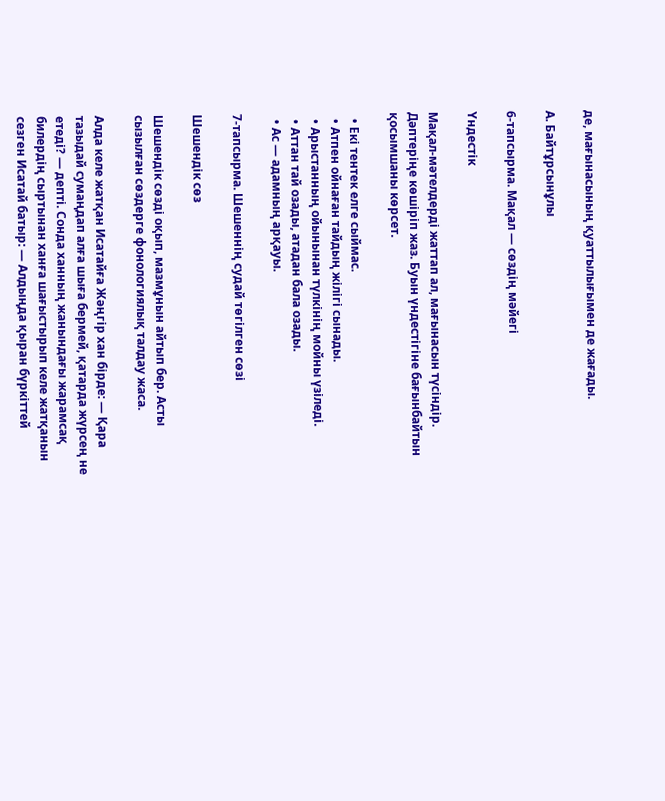де, мағынасының қуаттылығымен де жағады.

А. Байтұрсынұлы

6-тапсырма. Мақал — сөздің мәйегі

Үндестік

Мақал-мәтелдерді жаттап ал, мағынасын түсіндір. Дәптеріңе көшіріп жаз. Буын үндестігіне бағынбайтын қосымшаны көрсет.

  • Екі тентек елге сыймас.
  • Атпен ойнаған тайдың жілігі сынады.
  • Арыстанның ойынынан түлкінің мойны үзіледі.
  • Аттан тай озады, атадан бала озады.
  • Ас — адамның арқауы.

7-тапсырма. Шешеннің судай төгілген сөзі

Шешендік сөз

Шешендік сөзді оқып, мазмұнын айтып бер. Асты сызылған сөздерге фонологиялық талдау жаса.

Алда келе жатқан Исатайға Жәңгір хан бірде: — Қара тазыдай сумаңдап алға шыға бермей, қатарда жүрсең не етеді? — депті. Сонда ханның жанындағы жарамсақ билердің сыртынан ханға шағыстырып келе жатқанын сезген Исатай батыр: — Алдыңда қыран бүркіттей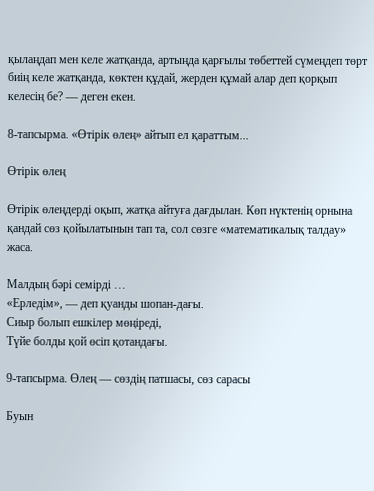қылаңдап мен келе жатқанда, артыңда қарғылы төбеттей сүмеңдеп төрт биің келе жатқанда, көктен құдай, жерден құмай алар деп қорқып келесің бе? — деген екен.

8-тапсырма. «Өтірік өлең» айтып ел қараттым...

Өтірік өлең

Өтірік өлеңдерді оқып, жатқа айтуға дағдылан. Көп нүктенің орнына қандай сөз қойылатынын тап та, сол сөзге «математикалық талдау» жаса.

Малдың бәрі семірді …
«Ерледім», — деп қуанды шопан-дағы.
Сиыр болып ешкілер мөңіреді,
Түйе болды қой өсіп қотандағы.

9-тапсырма. Өлең — сөздің патшасы, сөз сарасы

Буын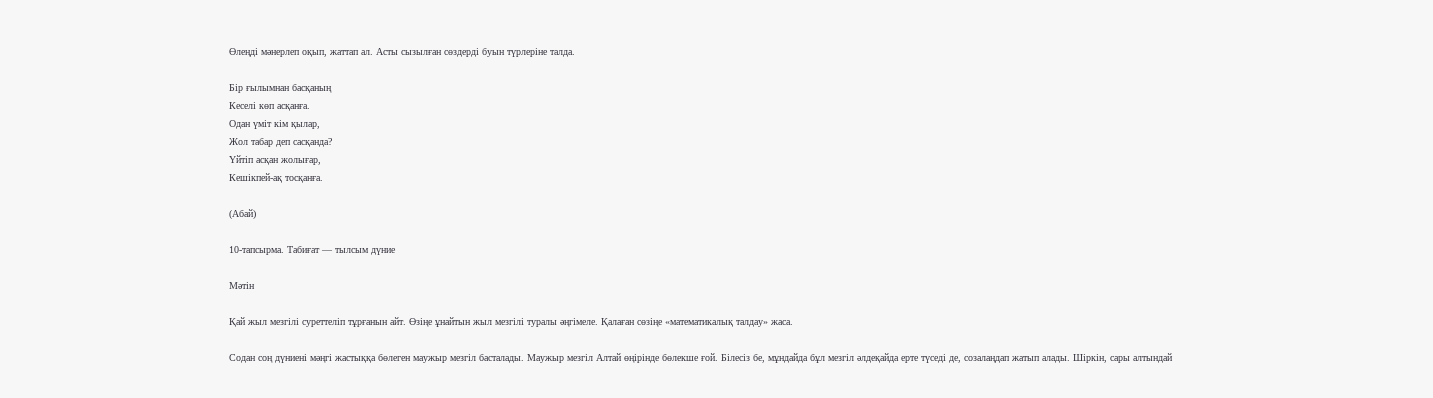Өлеңді мәнерлеп оқып, жаттап ал. Асты сызылған сөздерді буын түрлеріне талда.

Бір ғылымнан басқаның
Кеселі көп асқанға.
Одан үміт кім қылар,
Жол табар деп сасқанда?
Үйтіп асқан жолығар,
Кешікпей-ақ тосқанға.

(Абай)

10-тапсырма. Табиғат — тылсым дүние

Мәтін

Қай жыл мезгілі суреттеліп тұрғанын айт. Өзіңе ұнайтын жыл мезгілі туралы әңгімеле. Қалаған сөзіңе «математикалық талдау» жаса.

Содан соң дүниені мәңгі жастыққа бөлеген маужыр мезгіл басталады. Маужыр мезгіл Алтай өңірінде бөлекше ғой. Білесіз бе, мұндайда бұл мезгіл әлдеқайда ерте түседі де, созалаңдап жатып алады. Шіркін, сары алтындай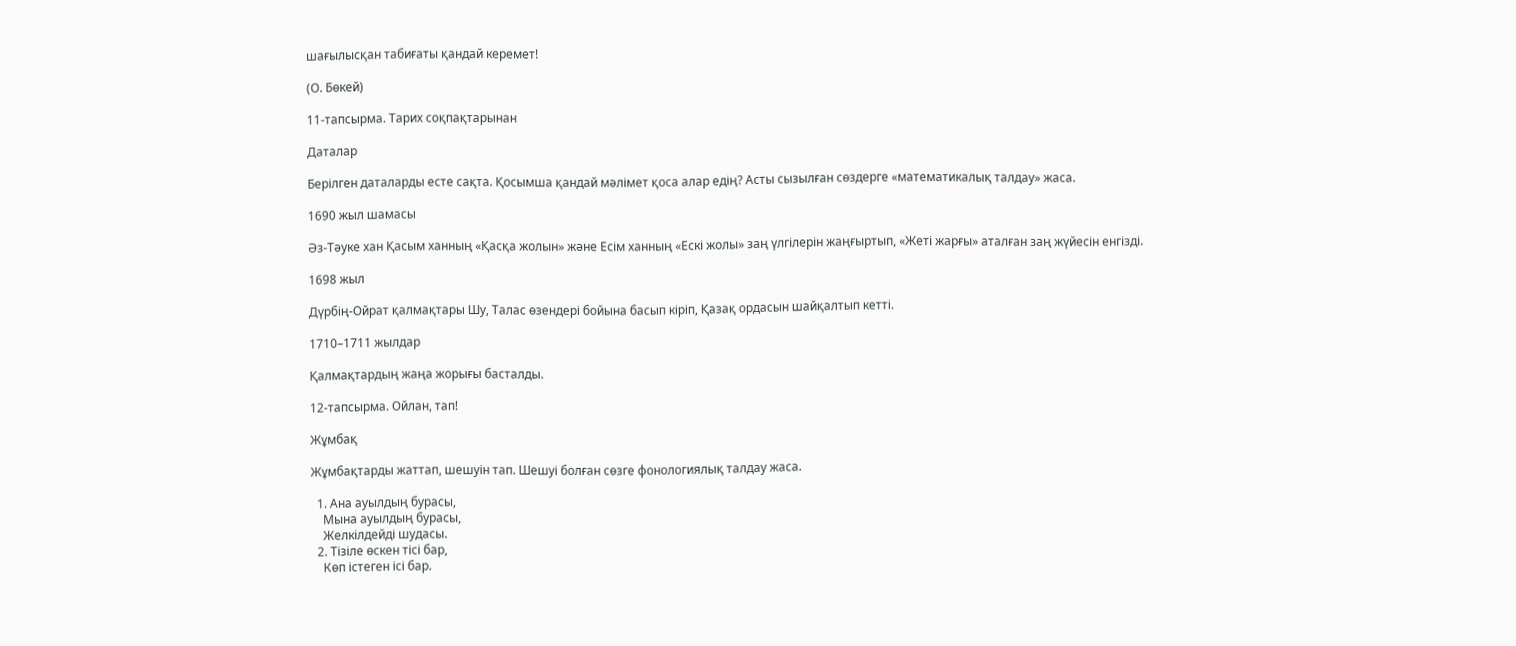шағылысқан табиғаты қандай керемет!

(О. Бөкей)

11-тапсырма. Тарих соқпақтарынан

Даталар

Берілген даталарды есте сақта. Қосымша қандай мәлімет қоса алар едің? Асты сызылған сөздерге «математикалық талдау» жаса.

1690 жыл шамасы

Әз-Тәуке хан Қасым ханның «Қасқа жолын» және Есім ханның «Ескі жолы» заң үлгілерін жаңғыртып, «Жеті жарғы» аталған заң жүйесін енгізді.

1698 жыл

Дүрбің-Ойрат қалмақтары Шу, Талас өзендері бойына басып кіріп, Қазақ ордасын шайқалтып кетті.

1710–1711 жылдар

Қалмақтардың жаңа жорығы басталды.

12-тапсырма. Ойлан, тап!

Жұмбақ

Жұмбақтарды жаттап, шешуін тап. Шешуі болған сөзге фонологиялық талдау жаса.

  1. Ана ауылдың бурасы,
    Мына ауылдың бурасы,
    Желкілдейді шудасы.
  2. Тізіле өскен тісі бар,
    Көп істеген ісі бар.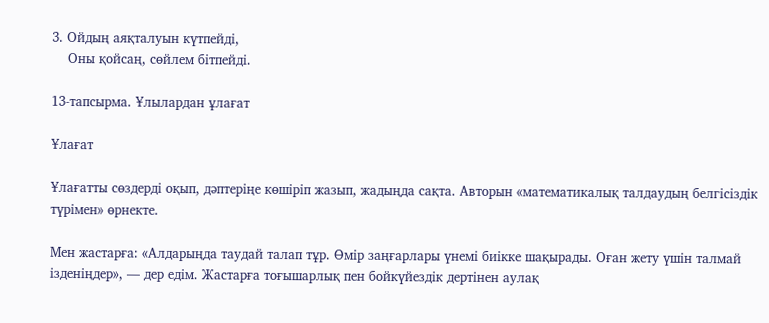3. Ойдың аяқталуын күтпейді,
    Оны қойсаң, сөйлем бітпейді.

13-тапсырма. Ұлылардан ұлағат

Ұлағат

Ұлағатты сөздерді оқып, дәптеріңе көшіріп жазып, жадыңда сақта. Авторын «математикалық талдаудың белгісіздік түрімен» өрнекте.

Мен жастарға: «Алдарыңда таудай талап тұр. Өмір заңғарлары үнемі биікке шақырады. Оған жету үшін талмай ізденіңдер», — дер едім. Жастарға тоғышарлық пен бойкүйездік дертінен аулақ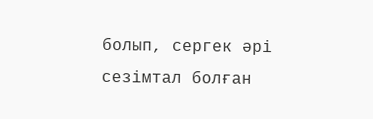болып, сергек әрі сезімтал болған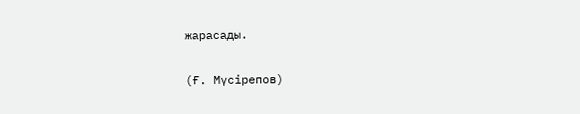жарасады.

(Ғ. Мүсірепов)